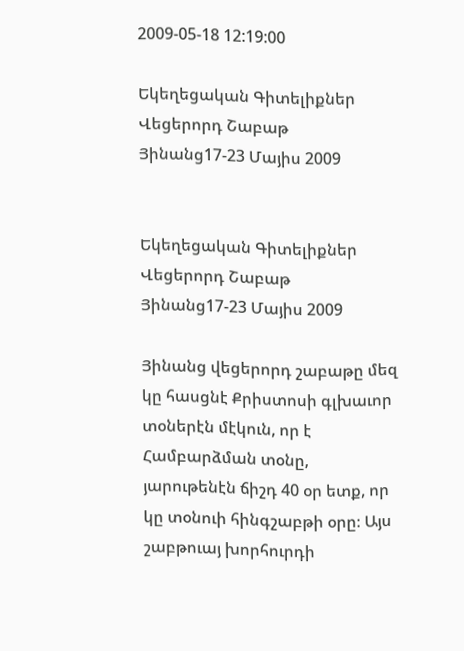2009-05-18 12:19:00

Եկեղեցական Գիտելիքներ Վեցերորդ Շաբաթ Յինանց17-23 Մայիս 2009


Եկեղեցական Գիտելիքներ Վեցերորդ Շաբաթ Յինանց17-23 Մայիս 2009

Յինանց վեցերորդ շաբաթը մեզ կը հասցնէ Քրիստոսի գլխաւոր տօներէն մէկուն, որ է Համբարձման տօնը, յարութենէն ճիշդ 40 օր ետք, որ կը տօնուի հինգշաբթի օրը։ Այս շաբթուայ խորհուրդի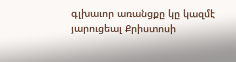գլխաւոր առանցքը կը կազմէ յարուցեալ Քրիստոսի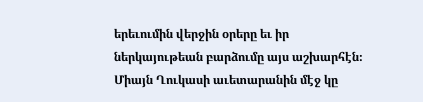երեւումին վերջին օրերը եւ իր ներկայութեան բարձումը այս աշխարհէն։ Միայն Ղուկասի աւետարանին մէջ կը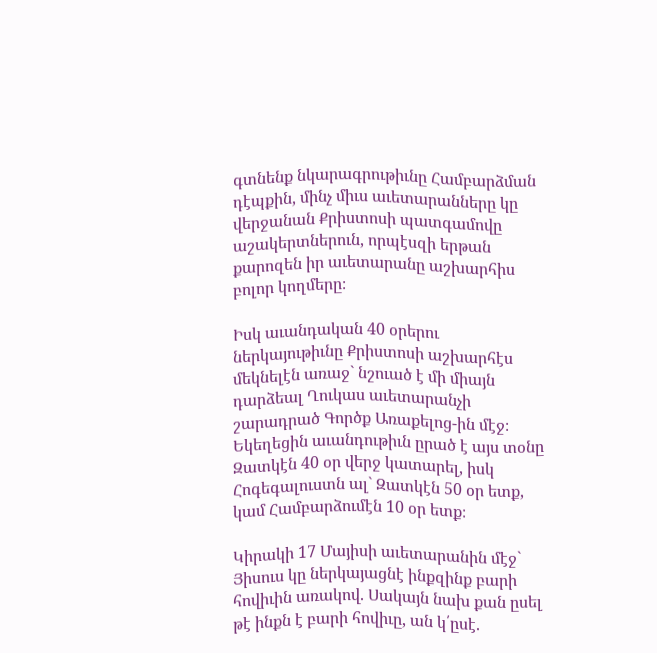գտնենք նկարագրութիւնը Համբարձման դէպքին, մինչ միւս աւետարանները կը վերջանան Քրիստոսի պատգամովը աշակերտներուն, որպէսզի երթան քարոզեն իր աւետարանը աշխարհիս բոլոր կողմերը։

Իսկ աւանդական 40 օրերու ներկայութիւնը Քրիստոսի աշխարհէս մեկնելէն առաջ` նշուած է մի միայն դարձեալ Ղուկաս աւետարանչի շարադրած Գործք Առաքելոց-ին մէջ։ Եկեղեցին աւանդութիւն ըրած է այս տօնը Զատկէն 40 օր վերջ կատարել, իսկ Հոգեգալուստն ալ` Զատկէն 50 օր ետք, կամ Համբարձումէն 10 օր ետք։

Կիրակի 17 Մայիսի աւետարանին մէջ` Յիսուս կը ներկայացնէ ինքզինք բարի հովիւին առակով. Սակայն նախ քան ըսել թէ ինքն է բարի հովիւը, ան կ՛ըսէ.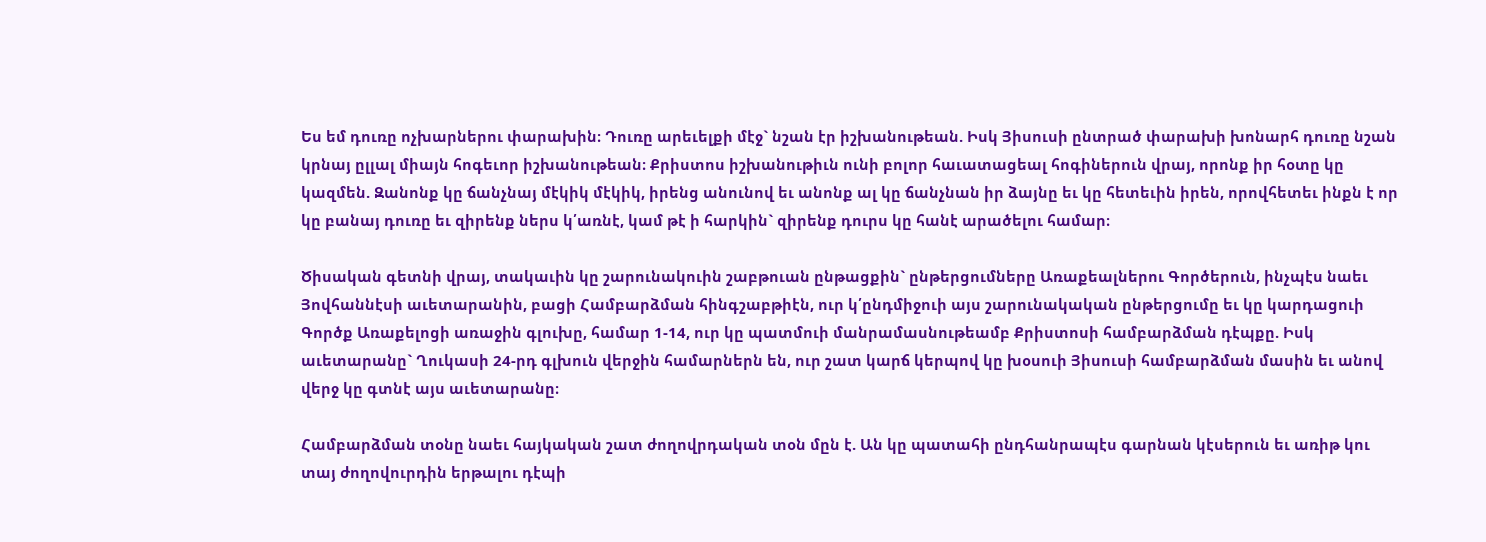Ես եմ դուռը ոչխարներու փարախին։ Դուռը արեւելքի մէջ` նշան էր իշխանութեան. Իսկ Յիսուսի ընտրած փարախի խոնարհ դուռը նշան կրնայ ըլլալ միայն հոգեւոր իշխանութեան։ Քրիստոս իշխանութիւն ունի բոլոր հաւատացեալ հոգիներուն վրայ, որոնք իր հօտը կը կազմեն. Զանոնք կը ճանչնայ մէկիկ մէկիկ, իրենց անունով եւ անոնք ալ կը ճանչնան իր ձայնը եւ կը հետեւին իրեն, որովհետեւ ինքն է որ կը բանայ դուռը եւ զիրենք ներս կ՛առնէ, կամ թէ ի հարկին` զիրենք դուրս կը հանէ արածելու համար։

Ծիսական գետնի վրայ, տակաւին կը շարունակուին շաբթուան ընթացքին` ընթերցումները Առաքեալներու Գործերուն, ինչպէս նաեւ Յովհաննէսի աւետարանին, բացի Համբարձման հինգշաբթիէն, ուր կ՛ընդմիջուի այս շարունակական ընթերցումը եւ կը կարդացուի Գործք Առաքելոցի առաջին գլուխը, համար 1-14, ուր կը պատմուի մանրամասնութեամբ Քրիստոսի համբարձման դէպքը. Իսկ աւետարանը` Ղուկասի 24-րդ գլխուն վերջին համարներն են, ուր շատ կարճ կերպով կը խօսուի Յիսուսի համբարձման մասին եւ անով վերջ կը գտնէ այս աւետարանը։

Համբարձման տօնը նաեւ հայկական շատ ժողովրդական տօն մըն է. Ան կը պատահի ընդհանրապէս գարնան կէսերուն եւ առիթ կու տայ ժողովուրդին երթալու դէպի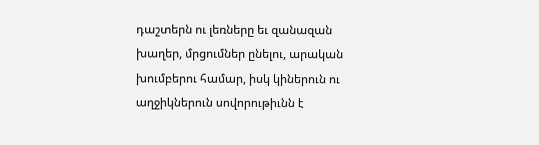դաշտերն ու լեռները եւ զանազան խաղեր, մրցումներ ընելու, արական խումբերու համար, իսկ կիներուն ու աղջիկներուն սովորութիւնն է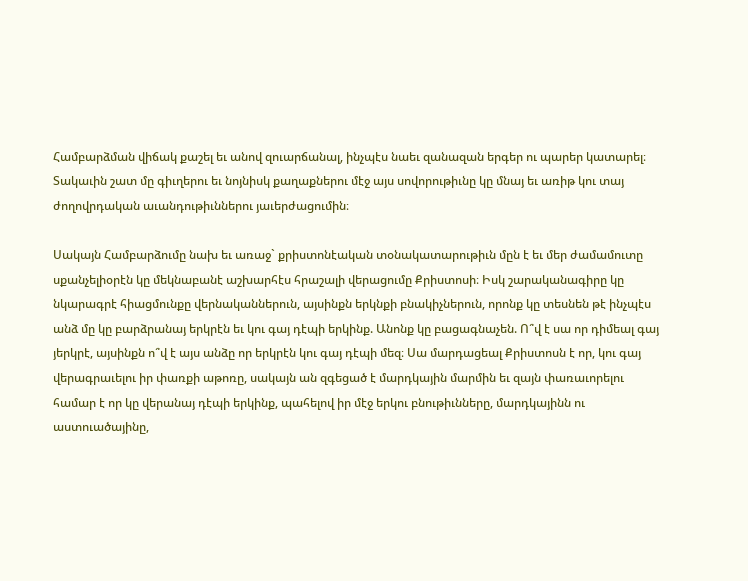Համբարձման վիճակ քաշել եւ անով զուարճանալ, ինչպէս նաեւ զանազան երգեր ու պարեր կատարել։ Տակաւին շատ մը գիւղերու եւ նոյնիսկ քաղաքներու մէջ այս սովորութիւնը կը մնայ եւ առիթ կու տայ ժողովրդական աւանդութիւններու յաւերժացումին։

Սակայն Համբարձումը նախ եւ առաջ` քրիստոնէական տօնակատարութիւն մըն է եւ մեր ժամամուտը սքանչելիօրէն կը մեկնաբանէ աշխարհէս հրաշալի վերացումը Քրիստոսի։ Իսկ շարականագիրը կը նկարագրէ հիացմունքը վերնականներուն, այսինքն երկնքի բնակիչներուն, որոնք կը տեսնեն թէ ինչպէս անձ մը կը բարձրանայ երկրէն եւ կու գայ դէպի երկինք. Անոնք կը բացագնաչեն. Ո՞վ է սա որ դիմեալ գայ յերկրէ, այսինքն ո՞վ է այս անձը որ երկրէն կու գայ դէպի մեզ։ Սա մարդացեալ Քրիստոսն է որ, կու գայ վերագրաւելու իր փառքի աթոռը, սակայն ան զգեցած է մարդկային մարմին եւ զայն փառաւորելու համար է որ կը վերանայ դէպի երկինք, պահելով իր մէջ երկու բնութիւնները, մարդկայինն ու աստուածայինը,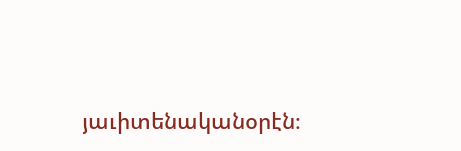յաւիտենականօրէն։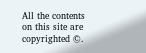All the contents on this site are copyrighted ©.